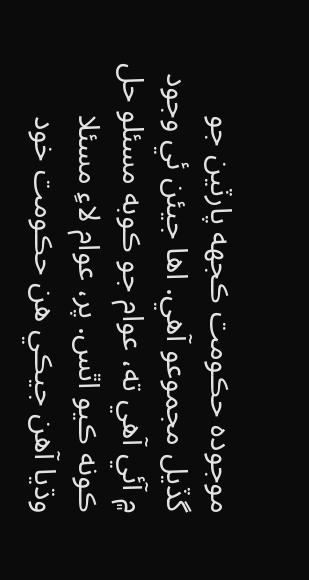موجوده حڪومت ڪجهه پارٽين جو گڏيل مجموعو آهي. اها جيئن ئي وجود ۾ آئي آهي ته، عوام جو ڪوبه مسئلو حل ڪونه ڪيو اٿس. پر، عوام لاءِ مسئلا وڌيا آهن جيڪي هن حڪومت خود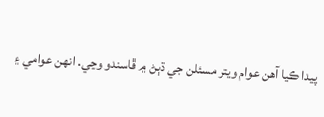پيدا ڪيا آهن عوام ويتر مسئلن جي ڌٻڻ ۾ ڦاسندو وڃي. انهن عوامي ۽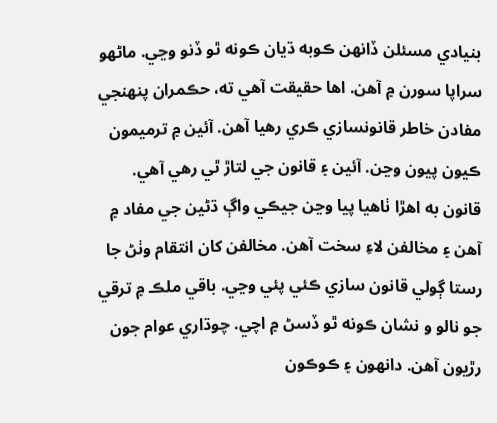بنيادي مسئلن ڏانهن ڪوبه ڌيان ڪونه ٿو ڏنو وڃي. ماڻهو سراپا سورن ۾ آهن. اها حقيقت آهي ته، حڪمران پنهنجي مفادن خاطر قانونسازي ڪري رهيا آهن. آئين ۾ ترميمون ڪيون پيون وڃن. آئين ۽ قانون جي لتاڙ ٿي رهي آهي. قانون به اهڙا ٺاهيا پيا وڃن جيڪي واڳ ڌڻين جي مفاد ۾ آهن ۽ مخالفن لاءِ سخت آهن. مخالفن کان انتقام وٺڻ جا رستا ڳولي قانون سازي ڪئي پئي وڃي. باقي ملڪ ۾ ترقي جو نالو و نشان ڪونه ٿو ڏسڻ ۾ اچي. چوڌاري عوام جون رڙيون آهن. دانهون ۽ ڪوڪون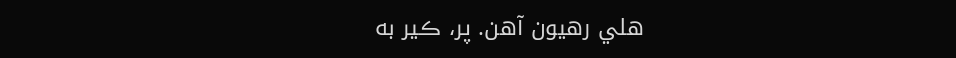هلي رهيون آهن. پر، ڪير به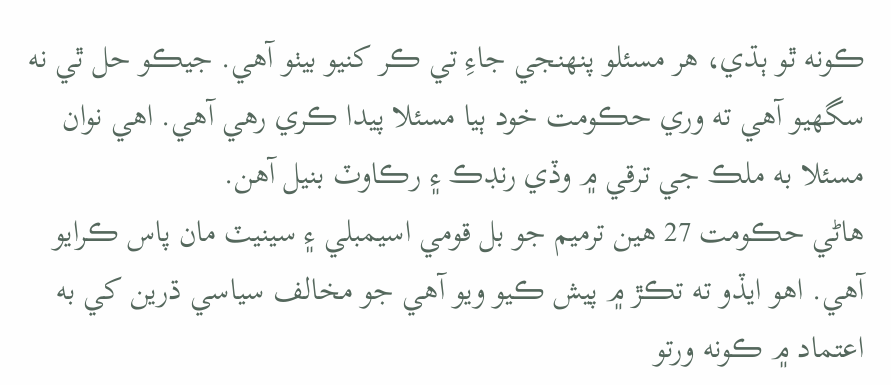ڪونه ٿو ٻڌي، هر مسئلو پنهنجي جاءِ تي ڪر کنيو بيٺو آهي. جيڪو حل ٿي نه سگھيو آهي ته وري حڪومت خود ٻيا مسئلا پيدا ڪري رهي آهي. اهي نوان مسئلا به ملڪ جي ترقي ۾ وڏي رنڊڪ ۽ رڪاوٽ بنيل آهن.
هاڻي حڪومت 27 هين ترميم جو بل قومي اسيمبلي ۽ سينيٽ مان پاس ڪرايو آهي. اهو ايڏو ته تڪڙ ۾ پيش ڪيو ويو آهي جو مخالف سياسي ڌرين کي به اعتماد ۾ ڪونه ورتو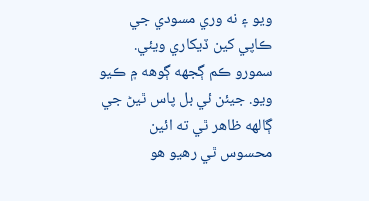ويو ۽ نه وري مسودي جي ڪاپي کين ڏيکاري ويئي. سمورو ڪم ڳجهه ڳوهه ۾ ڪيو ويو. جيئن ئي بل پاس ٿيڻ جي ڳالهه ظاهر ٿي ته ائين محسوس ٿي رهيو هو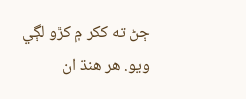ڄڻ ته ککر ۾ کڙو لڳي ويو. هر هنڌ ان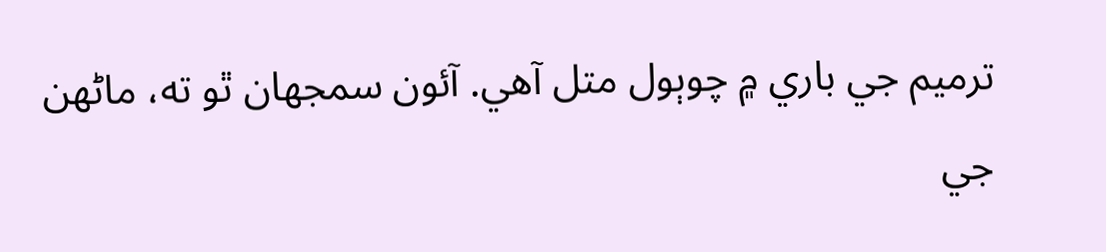ترميم جي باري ۾ چوٻول متل آهي. آئون سمجهان ٿو ته، ماڻهن جي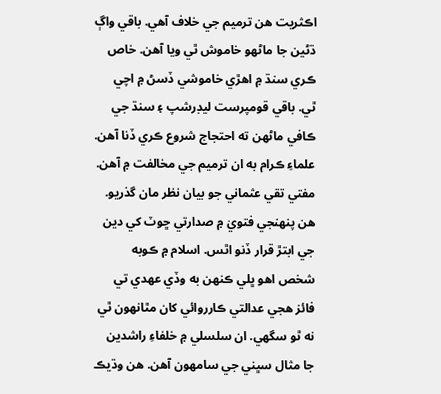اڪثريت هن ترميم جي خلاف آهي. باقي واڳ ڌڻين جا ماڻهو خاموش ٿي ويا آهن. خاص ڪري سنڌ ۾ اهڙي خاموشي ڏسڻ ۾ اچي ٿي. باقي قومپرست ليڊرشپ ۽ سنڌ جي ڪافي ماڻهن ته احتجاج شروع ڪري ڏنا آهن. علماءِ ڪرام به ان ترميم جي مخالفت ۾ آهن. مفتي تقي عثماني جو بيان نظر مان گذريو. هن پنهنجي فتويٰ ۾ صدارتي ڇوٽ کي دين جي ابتڙ قرار ڏنو اٿس. اسلام ۾ ڪوبه شخص اهو ڀلي ڪنهن به وڏي عهدي تي فائز هجي عدالتي ڪارروائي کان مٿانهون ٿي نه ٿو سگھي. ان سلسلي ۾ خلفاءِ راشدين جا مثال سڀني جي سامهون آهن. هن وڌيڪ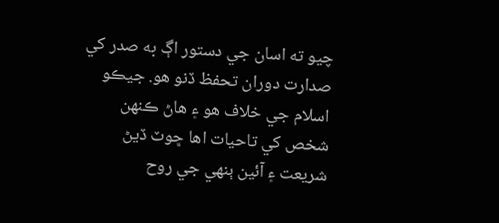چيو ته اسان جي دستور اڳ به صدر کي صدارت دوران تحفظ ڏنو هو. جيڪو اسلام جي خلاف هو ۽ هاڻ ڪنهن شخص کي تاحيات اها ڇوٽ ڏيڻ شريعت ۽ آئين ٻنهي جي روح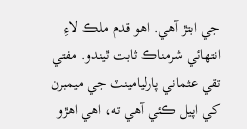جي ابتڙ آهي. اهو قدم ملڪ لاءِ انتهائي شرمناڪ ثابت ٿيندو. مفتي تقي عثماني پارليامينٽ جي ميمبرن کي اپيل ڪئي آهي ته، اهي اهڙو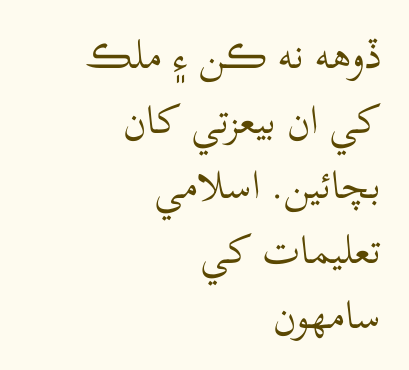ڏوهه نه ڪن ۽ ملڪ کي ان بيعزتي کان بچائين. اسلامي تعليمات کي سامهون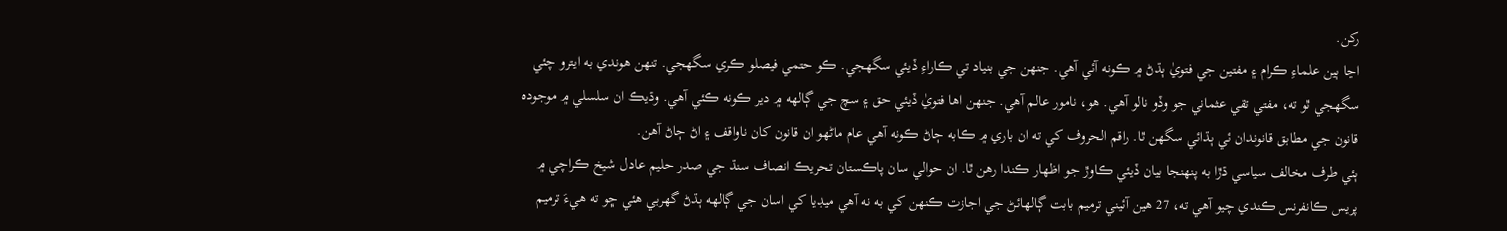رکن.
اڃا ٻين علماءِ ڪرام ۽ مفتين جي فتويٰ ٻڌڻ ۾ ڪونه آئي آهي. جنهن جي بنياد تي ڪاراءِ ڏيئي سگھجي. ڪو حتمي فيصلو ڪري سگھجي. تنهن هوندي به ايترو چئي سگھجي ٿو ته، مفتي تقي عثماني جو وڏو نالو آهي. هو، نامور عالم آهي. جنهن اها فتويٰ ڏيئي حق ۽ سچ جي ڳالهه ۾ دير ڪونه ڪئي آهي. وڌيڪ ان سلسلي ۾ موجوده قانون جي مطابق قانوندان ئي ٻڌائي سگھن ٿا. راقم الحروف کي ته ان باري ۾ ڪابه ڄاڻ ڪونه آهي عام ماڻهو ان قانون کان ناواقف ۽ اڻ ڄاڻ آهن.
ٻئي طرف مخالف سياسي ڌڙا به پنهنجا بيان ڏيئي ڪاوڙ جو اظهار ڪندا رهن ٿا. ان حوالي سان پاڪستان تحريڪ انصاف سنڌ جي صدر حليم عادل شيخ ڪراچي ۾ پريس ڪانفرنس ڪندي چيو آهي ته، 27 هين آئيني ترميم بابت ڳالهائڻ جي اجازت ڪنهن کي به نه آهي ميڊيا کي اسان جي ڳالهه ٻڌڻ گھربي هئي ڇو ته هيءَ ترميم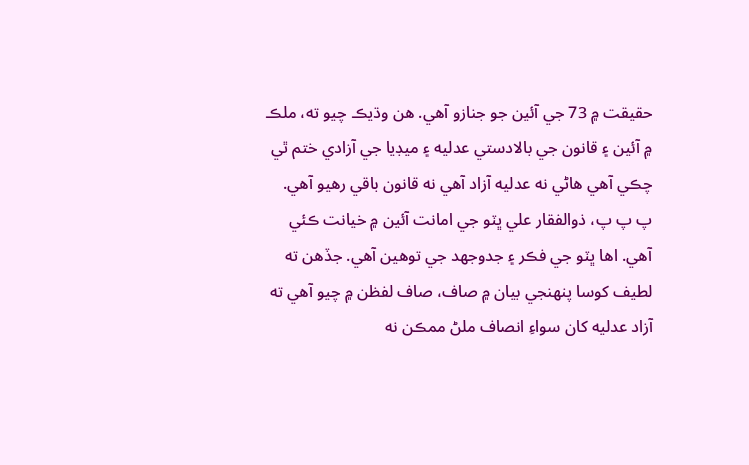حقيقت ۾ 73 جي آئين جو جنازو آهي. هن وڌيڪ چيو ته، ملڪ ۾ آئين ۽ قانون جي بالادستي عدليه ۽ ميڊيا جي آزادي ختم ٿي چڪي آهي هاڻي نه عدليه آزاد آهي نه قانون باقي رهيو آهي. پ پ پ، ذوالفقار علي ڀٽو جي امانت آئين ۾ خيانت ڪئي آهي. اها ڀٽو جي فڪر ۽ جدوجهد جي توهين آهي. جڏهن ته لطيف کوسا پنهنجي بيان ۾ صاف، صاف لفظن ۾ چيو آهي ته آزاد عدليه کان سواءِ انصاف ملڻ ممڪن نه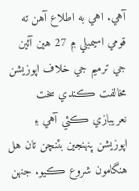آهي. اهي به اطلاع آهن ته قومي اسيمبلي ۾ 27 هين آئين جي ترميم جي خلاف اپوزيشن مخالفت ڪندي سخت نعريبازي ڪئي آهي ۽ اپوزيشن پنهنجين بئنچن تان هل هنگامون شروع ڪيو. جنهن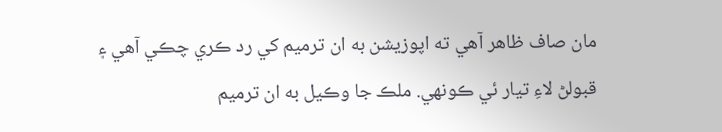مان صاف ظاهر آهي ته اپوزيشن به ان ترميم کي رد ڪري چڪي آهي ۽ قبولڻ لاءِ تيار ئي ڪونهي. ملڪ جا وڪيل به ان ترميم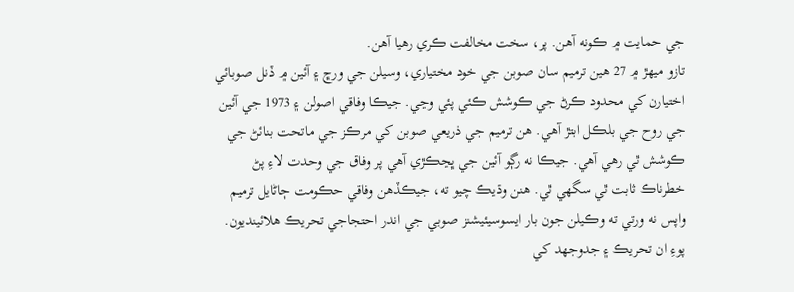جي حمايت ۾ ڪونه آهن. پر، سخت مخالفت ڪري رهيا آهن.
تازو ميهڙ ۾ 27 هين ترميم سان صوبن جي خود مختياري، وسيلن جي ورڇ ۽ آئين ۾ ڏنل صوبائي اختيارن کي محدود ڪرڻ جي ڪوشش ڪئي پئي وڃي. جيڪا وفاقي اصولن ۽ 1973 جي آئين جي روح جي بلڪل ابتڙ آهي. هن ترميم جي ذريعي صوبن کي مرڪز جي ماتحت بنائڻ جي ڪوشش ٿي رهي آهي. جيڪا نه رڳو آئين جي ڀڃڪڙي آهي پر وفاق جي وحدت لاءِ پڻ خطرناڪ ثابت ٿي سگھي ٿي. هنن وڌيڪ چيو ته، جيڪڏهن وفاقي حڪومت ڄاڻايل ترميم واپس نه ورتي ته وڪيلن جون بار ايسوسيئيشنز صوبي جي اندر احتجاجي تحريڪ هلائينديون. پوءِ ان تحريڪ ۽ جدوجهد کي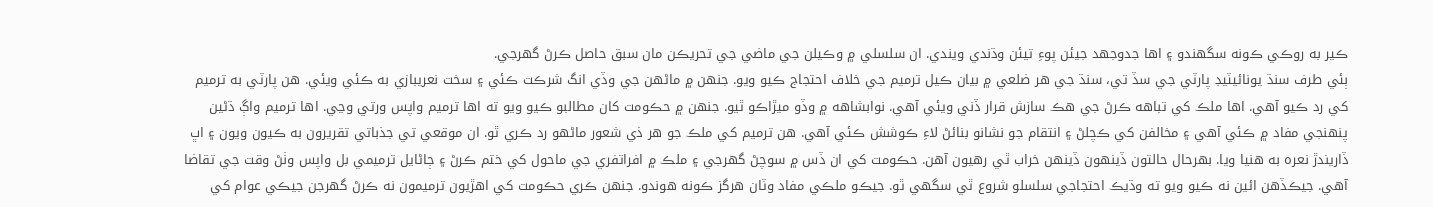ڪير به روڪي ڪونه سگھندو ۽ اها جدوجهد جيئن پوءِ تيئن وڌندي ويندي. ان سلسلي ۾ وڪيلن جي ماضي جي تحريڪن مان سبق حاصل ڪرڻ گھرجي.
ٻئي طرف سنڌ يونائيٽيڊ پارٽي جي سڏ تي، سنڌ جي هر ضلعي ۾ بيان ڪيل ترميم جي خلاف احتجاج ڪيو ويو. جنهن ۾ ماڻهن جي وڏي انگ شرڪت ڪئي ۽ سخت نعريبازي به ڪئي ويئي. هن پارٽي به ترميم کي رد ڪيو آهي. اها ملڪ کي تباهه ڪرڻ جي هڪ سازش قرار ڏني ويئي آهي. نوابشاهه ۾ وڏو ميڙاڪو ٿيو. جنهن ۾ حڪومت کان مطالبو ڪيو ويو ته اها ترميم واپس ورتي وڃي. اها ترميم واڳ ڌڻين پنهنجي مفاد ۾ ڪئي آهي ۽ مخالفن کي ڪچلڻ ۽ انتقام جو نشانو بنائڻ لاءِ ڪوشش ڪئي آهي. هن ترميم کي ملڪ جو هر ذي شعور ماڻهو رد ڪري ٿو. ان موقعي تي جذباتي تقريرون به ڪيون ويون ۽ اڀ ڏاريندڙ نعره به هنيا ويا. بهرحال حالتون ڏينهون ڏينهن خراب ٿي رهيون آهن. حڪومت کي ان ڏس ۾ سوچڻ گھرجي ۽ ملڪ ۾ افراتفري جي ماحول کي ختم ڪرڻ ۽ ڄاڻايل ترميمي بل واپس وٺڻ وقت جي تقاضا آهي. جيڪڏهن ائين نه ڪيو ويو ته وڌيڪ احتجاجي سلسلو شروع ٿي سگھي ٿو. جيڪو ملڪي مفاد وٽان هرگز ڪونه هوندو. جنهن ڪري حڪومت کي اهڙيون ترميمون نه ڪرڻ گھرجن جيڪي عوام کي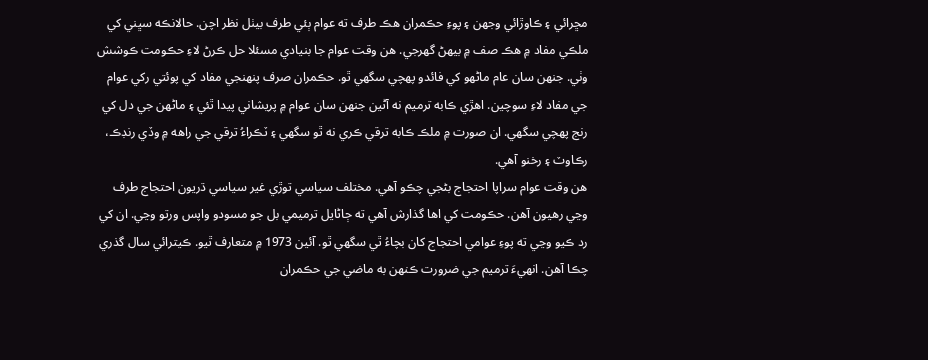مڇرائي ۽ ڪاوڙائي وجهن ۽ پوءِ حڪمران هڪ طرف ته عوام ٻئي طرف بيٺل نظر اچن. حالانڪه سڀني کي ملڪي مفاد ۾ هڪ صف ۾ بيهڻ گھرجي. هن وقت عوام جا بنيادي مسئلا حل ڪرڻ لاءِ حڪومت ڪوشش وٺي. جنهن سان عام ماڻهو کي فائدو پهچي سگھي ٿو. حڪمران صرف پنهنجي مفاد کي پوئتي رکي عوام جي مفاد لاءِ سوچين. اهڙي ڪابه ترميم نه آڻين جنهن سان عوام ۾ پريشاني پيدا ٿئي ۽ ماڻهن جي دل کي رنج پهچي سگھي. ان صورت ۾ ملڪ ڪابه ترقي ڪري نه ٿو سگھي ۽ ٽڪراءُ ترقي جي راهه ۾ وڏي رنڊڪ، رڪاوٽ ۽ رخنو آهي.
هن وقت عوام سراپا احتجاج بڻجي چڪو آهي. مختلف سياسي توڙي غير سياسي ڌريون احتجاج طرف وڃي رهيون آهن. حڪومت کي اها گذارش آهي ته ڄاڻايل ترميمي بل جو مسودو واپس ورتو وڃي. ان کي رد ڪيو وڃي ته پوءِ عوامي احتجاج کان بچاءُ ٿي سگھي ٿو. آئين 1973 ۾ متعارف ٿيو. ڪيترائي سال گذري چڪا آهن. انهيءَ ترميم جي ضرورت ڪنهن به ماضي جي حڪمران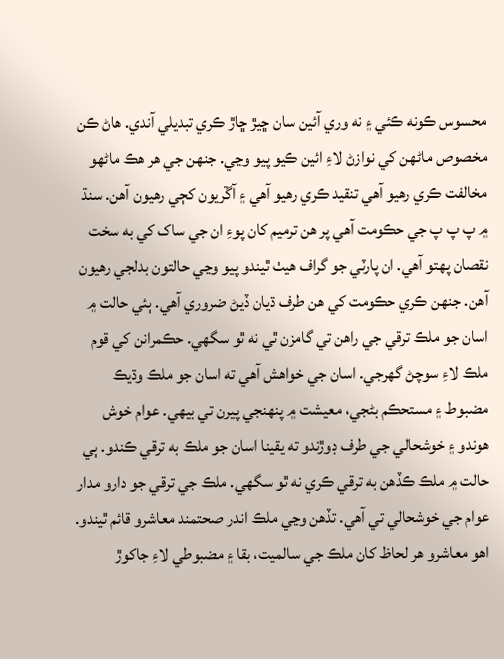محسوس ڪونه ڪئي ۽ نه وري آئين سان ڇيڙ ڇاڙ ڪري تبديلي آندي. هاڻ ڪن مخصوص ماڻهن کي نوازڻ لاءِ ائين ڪيو پيو وڃي. جنهن جي هر هڪ ماڻهو مخالفت ڪري رهيو آهي تنقيد ڪري رهيو آهي ۽ آڱريون کڄي رهيون آهن. سنڌ ۾ پ پ پ جي حڪومت آهي پر هن ترميم کان پوءِ ان جي ساک کي به سخت نقصان پهتو آهي. ان پارٽي جو گراف هيٺ ٿيندو پيو وڃي حالتون بدلجي رهيون آهن. جنهن ڪري حڪومت کي هن طرف ڌيان ڏيڻ ضروري آهي. ٻئي حالت ۾ اسان جو ملڪ ترقي جي راهن تي گامزن ٿي نه ٿو سگھي. حڪمرانن کي قوم ملڪ لاءِ سوچڻ گھرجي. اسان جي خواهش آهي ته اسان جو ملڪ وڌيڪ مضبوط ۽ مستحڪم بڻجي، معيشت ۾ پنهنجي پيرن تي بيهي. عوام خوش هوندو ۽ خوشحالي جي طرف ڊوڙندو ته يقينا اسان جو ملڪ به ترقي ڪندو. ٻي حالت ۾ ملڪ ڪڏهن به ترقي ڪري نه ٿو سگھي. ملڪ جي ترقي جو دارو مدار عوام جي خوشحالي تي آهي. تڏهن وڃي ملڪ اندر صحتمند معاشرو قائم ٿيندو. اهو معاشرو هر لحاظ کان ملڪ جي سالميت، بقا ۽ مضبوطي لاءِ جاکوڙ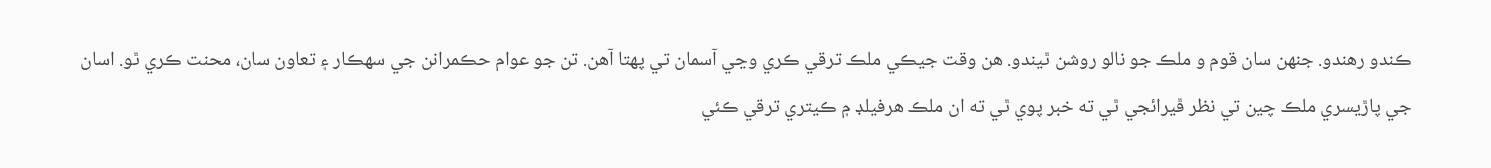ڪندو رهندو. جنهن سان قوم و ملڪ جو نالو روشن ٿيندو. هن وقت جيڪي ملڪ ترقي ڪري وڃي آسمان تي پهتا آهن. تن جو عوام حڪمرانن جي سهڪار ۽ تعاون سان، محنت ڪري ٿو. اسان جي پاڙيسري ملڪ چين تي نظر ڦيرائجي ٿي ته خبر پوي ٿي ته ان ملڪ هرفيلڊ ۾ ڪيتري ترقي ڪئي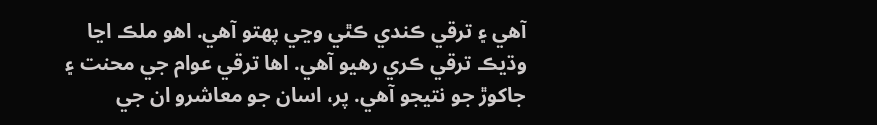آهي ۽ ترقي ڪندي ڪٿي وڃي پهتو آهي. اهو ملڪ اڃا وڌيڪ ترقي ڪري رهيو آهي. اها ترقي عوام جي محنت ۽ جاکوڙ جو نتيجو آهي. پر، اسان جو معاشرو ان جي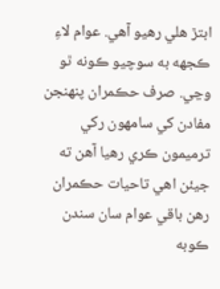ابتڙ هلي رهيو آهي. عوام لاءِ ڪجهه به سوچيو ڪونه ٿو وڃي. صرف حڪمران پنهنجن مفادن کي سامهون رکي ترميمون ڪري رهيا آهن ته جيئن اهي تاحيات حڪمران رهن باقي عوام سان سندن ڪوبه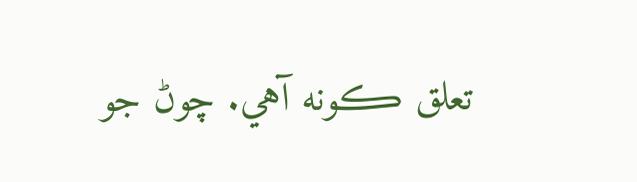تعلق ڪونه آهي. چوڻ جو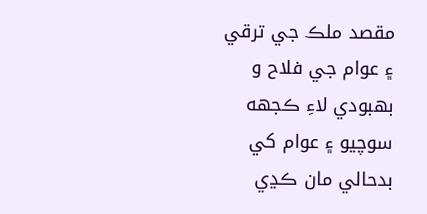مقصد ملڪ جي ترقي ۽ عوام جي فلاح و بهبودي لاءِ ڪجهه سوچيو ۽ عوام کي بدحالي مان ڪڍي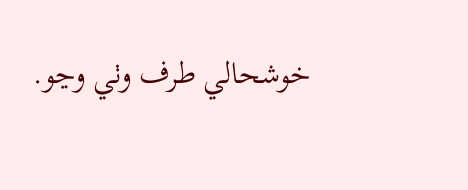خوشحالي طرف وٺي وڃو.